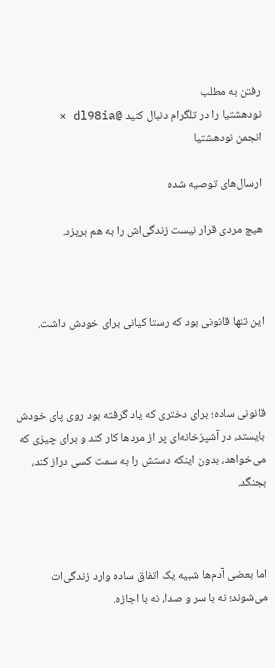رفتن به مطلب
نودهشتیا را در تلگرام دنبال کنید @dl98ia ×
انجمن نودهشتیا

ارسال‌های توصیه شده

هیچ مردی قرار نیست زندگی‌اش را به هم بریزد.



این تنها قانونی بود که رستا کیانی برای خودش داشت.



قانونی ساده؛ برای دختری که یاد گرفته بود روی پای خودش بایستد، در آشپزخانه‌ای پر از مردها کار کند و برای چیزی که می‌خواهد، بدون اینکه دستش را به سمت کسی دراز کند، بجنگد.



اما بعضی آدم‌ها شبیه یک اتفاق ساده وارد زندگی‌ات می‌شوند؛ نه با سر و صدا، نه با اجازه.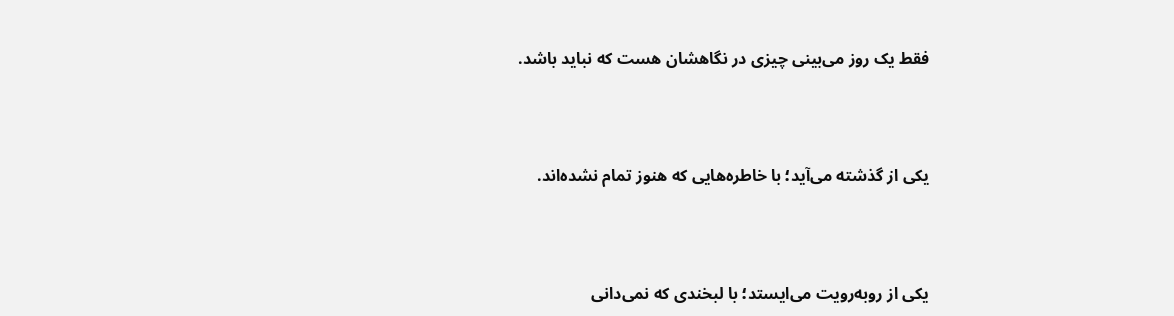فقط یک روز می‌بینی چیزی در نگاهشان هست که نباید باشد.



یکی از گذشته می‌آید؛ با خاطره‌هایی که هنوز تمام نشده‌اند.



یکی از روبه‌رویت می‌ایستد؛ با لبخندی که نمی‌دانی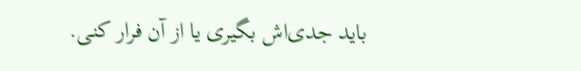باید جدی‌اش بگیری یا از آن فرار کنی.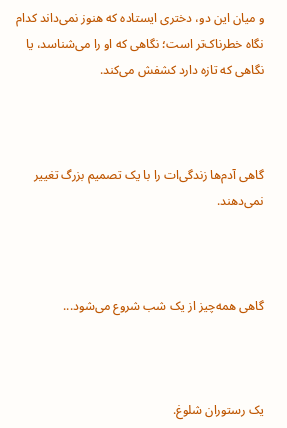و میان این دو، دختری ایستاده که هنوز نمی‌داند کدام نگاه خطرناک‌تر است؛ نگاهی که او را می‌شناسد، یا نگاهی که تازه دارد کشفش می‌کند.



گاهی آدم‌ها زندگی‌ات را با یک تصمیم بزرگ تغییر نمی‌دهند.



گاهی همه‌چیز از یک شب شروع می‌شود...



یک رستوران شلوغ.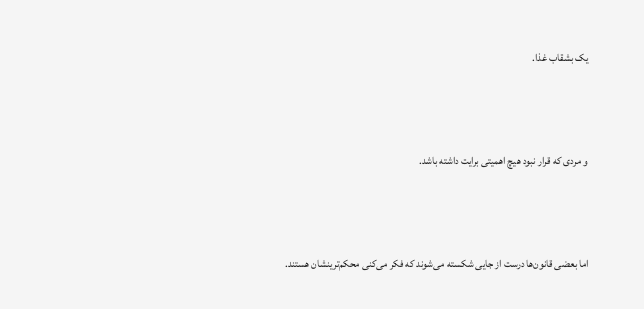یک بشقاب غذا.



و مردی که قرار نبود هیچ اهمیتی برایت داشته باشد.



اما بعضی قانون‌ها درست از جایی شکسته می‌شوند که فکر می‌کنی محکم‌ترینشان هستند.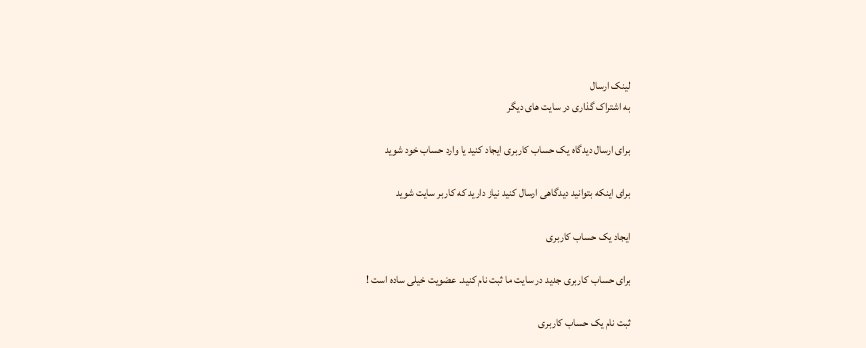لینک ارسال
به اشتراک گذاری در سایت های دیگر

برای ارسال دیدگاه یک حساب کاربری ایجاد کنید یا وارد حساب خود شوید

برای اینکه بتوانید دیدگاهی ارسال کنید نیاز دارید که کاربر سایت شوید

ایجاد یک حساب کاربری

برای حساب کاربری جدید در سایت ما ثبت نام کنید. عضویت خیلی ساده است !

ثبت نام یک حساب کاربری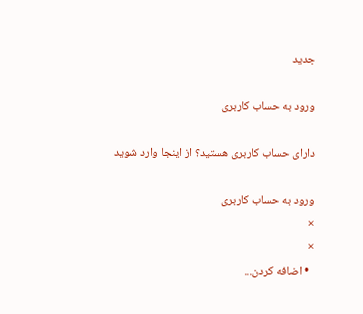جدید

ورود به حساب کاربری

دارای حساب کاربری هستید؟ از اینجا وارد شوید

ورود به حساب کاربری
×
×
  • اضافه کردن...